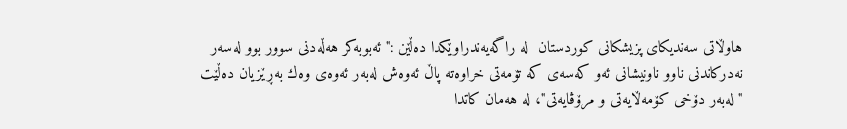هاوڵاتی سەندیكای پزیشكانی كوردستان  لە راگەیەندراوێكدا دەڵێن :" ئەبوبەكر هەڵەدنی سوور بوو لەسەر نەدركاندنی ناوو ناونیشانی ئەو كەسەی كە تۆمەتی خراوەتە پاڵ ئەوەش لەبەر ئەوەی وەك بەڕێزیان دەڵێت "لەبەر دۆخی كۆمەڵایەتی و مرۆڤایەتی"، لە هەمان كاتدا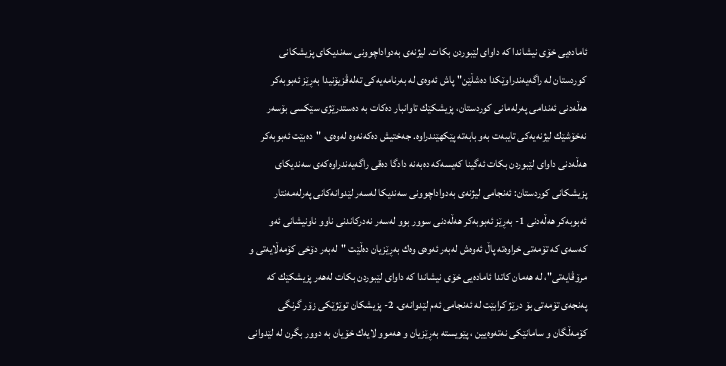ئامادەیی خۆی نیشاندا كە داوای لێبوردن بكات. لیژنەی بەدواداچوونی سەندیكای پزیشكانی كوردستان لە راگەیەندراوێكدا دەشڵێن" پاش ئەوەی لە بەرنامەیەكی تەلەڤزیۆنیدا بەڕێز ئەبوبەكر هەڵەدنی ئەندامی پەرلەمانی كوردستان، پزیشكێك تاوانبار دەكات بە دەستدرێژی سێكسی بۆسەر نەخۆشێك لیژنەیەكی تایبەت بەو بابەتە پێكهێندراوە. جەختیش دەكەنەوە لەوەی، "دەبێت ئەبوبەكر هەڵەدنی داوای لێبوردن بكات ئەگینا كەیسەكە دەبەنە دادگا دەقی راگەیەندراوەكەی سەندیكای پزیشكانی كوردستان: ئەنجامی لیژنەی بەدواداچوونی سەندیكا لەسەر لێدوانەكانی پەرلەمەنتار ئەبوبەكر هەڵەدنی 1- بەڕێز ئەبوبەكر هەڵەدنی سوور بوو لەسەر نەدركاندنی ناوو ناونیشانی ئەو كەسەی كە تۆمەتی خراوەتە پاڵ ئەوەش لەبەر ئەوەی وەك بەڕێزیان دەڵێت "لەبەر دۆخی كۆمەڵایەتی و مرۆڤایەتی"، لە هەمان كاتدا ئامادەیی خۆی نیشاندا كە داوای لێبوردن بكات لەهەر پزیشكێك كە پەنجەی تۆمەتی بۆ درێژ كرابێت لە ئەنجامی ئەم لێدوانەی. 2- پزیشكان توێژێكی زۆر گرنگی كۆمەڵگان و سامانێكی نەتەوەیین ، پێویستە بەڕێزیان و هەموو لایەك خۆیان بە دوور بگرن لە لێدوانی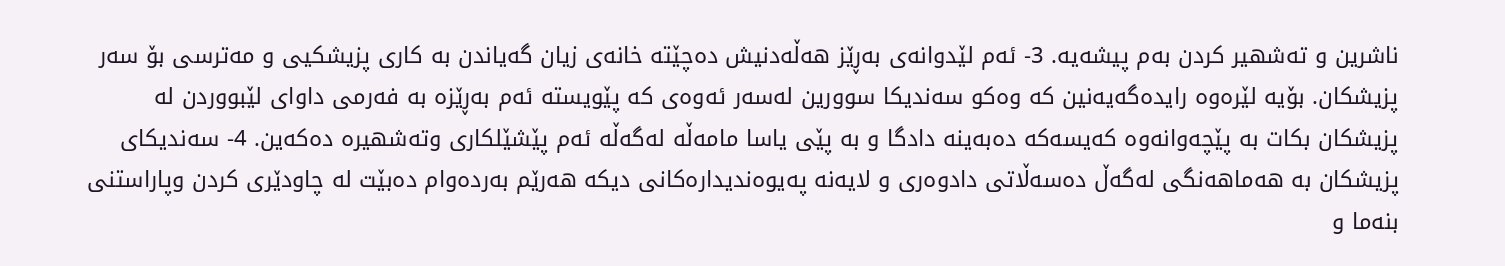ناشرین و تەشهیر كردن بەم پیشەیە. 3- ئەم لێدوانەی بەڕێز هەڵەدنیش دەچێتە خانەی زیان گەیاندن بە كاری پزیشكیی و مەترسی بۆ سەر پزیشكان. بۆیە لێرەوە رایدەگەیەنین كە وەكو سەندیكا سوورین لەسەر ئەوەی كە پێویستە ئەم بەڕێزە بە فەرمی داوای لێبووردن لە پزیشكان بكات بە پێچەوانەوە كەیسەكە دەبەینە دادگا و بە پێی یاسا مامەڵە لەگەڵە ئەم پێشێلكاری وتەشهیرە دەكەین. 4- سەندیكای پزیشكان بە هەماهەنگی لەگەڵ دەسەڵاتی دادوەری و لایەنە پەیوەندیدارەكانی دیكە هەرێم بەردەوام دەبێت لە چاودێری كردن وپاراستنی بنەما و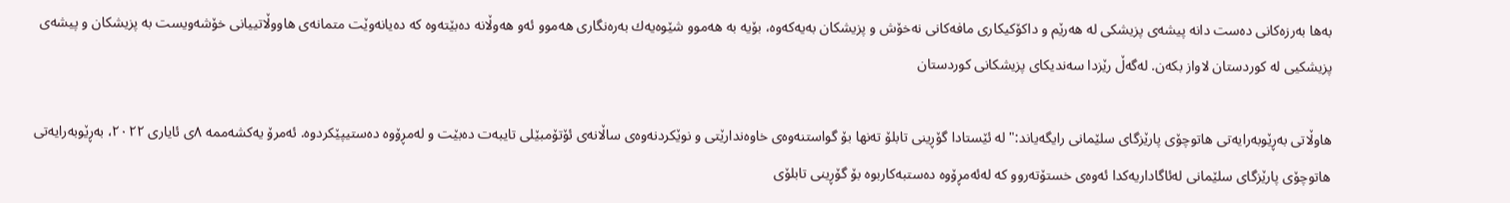بەها بەرزەكانی دەست دانە پیشەی پزیشكی لە هەرێم و داكۆكیكاری مافەكانی نەخۆش و پزیشكان بەیەكەوە، بۆیە بە هەموو شێوەیەك بەرەنگاری هەموو ئەو هەوڵانە دەبێتەوە كە دەیانەوێت متمانەی هاووڵاتییانی خۆشەویست بە پزیشكان و پیشەی پزیشكیی لە كوردستان لاواز بكەن. لەگەڵ رێزدا سەندیكای پزیشكانی كوردستان

هاوڵاتی بەڕێوبەرایەتی هاتوچۆی پارێزگای سلێمانی رایگەیاند:" لە ئێستادا گۆڕینی تابلۆ تەنھا بۆ گواستنەوەی خاوەندارێتی و نوێكردنەوەی ساڵانەی ئۆتۆمبێلی تایبەت دەبێت و لەمڕۆوە دەستیپێكردوە. ئەمرۆ یەکشەممە ٨ی ئایاری ٢٠٢٢، بەڕێوبەرایەتی هاتوچۆی پارێزگای سلێمانی لەئاگاداریەكدا ئەوەی خستۆتەروو کە لەئەمڕۆوە دەستبەكاربوە بۆ گۆڕینی تابلۆی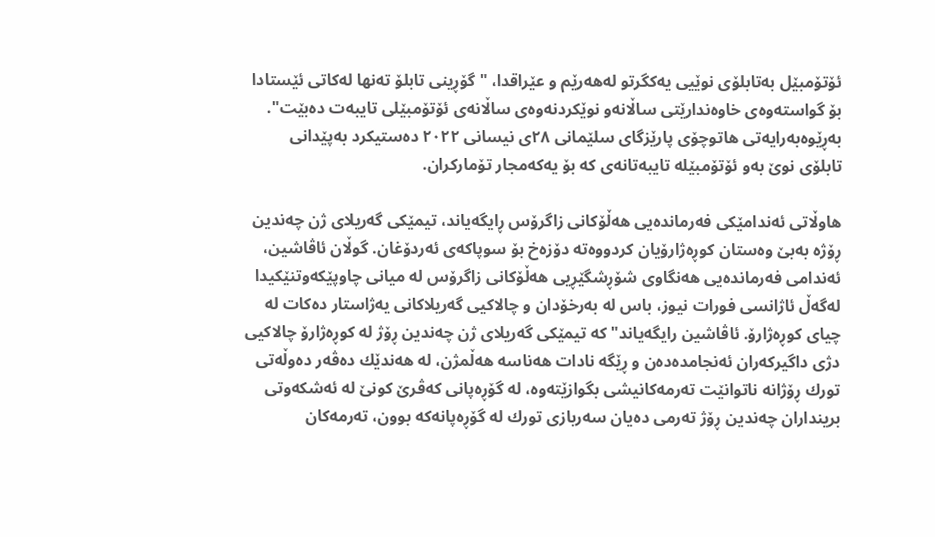ئۆتۆمبێل بەتابلۆی نوێیی یەكگرتو لەهەرێم و عێراقدا، "گۆڕینی تابلۆ تەنها لەكاتی ئێستادا بۆ گواستەوەی خاوەندارێتی ساڵانەو نوێكردنەوەی ساڵانەی ئۆتۆمبێلی تایبەت دەبێت".   بەڕێوەبەرایەتی ھاتوچۆی پارێزگای سلێمانی ٢٨ی نیسانی ٢٠٢٢ دەستیكرد بەپێدانی تابلۆی نوێ بەو ئۆتۆمبێلە تایبەتانەی كە بۆ یەكەمجار تۆماركران.

هاوڵاتی ئەندامێكی فەرماندەیی هەڵۆكانی زاگرۆس ڕایگەیاند، تیمێكی گەریلای ژن چەندین ڕۆژە بەبێ وەستان كوڕەژارۆیان كردووەتە دۆزەخ بۆ سوپاکەی ئەردۆغان. گوڵان ئاڤاشین، ئەندامی فەرماندەیی هەنگاوی شۆڕشگێڕیی هەڵۆكانی زاگرۆس لە میانی چاوپێكەوتنێكیدا لەگەڵ ئاژانسی فورات نیوز، باس لە بەرخۆدان و چالاكیی گەریلاكانی یەژاستار دەكات لە چیای كوڕەژارۆ. ئاڤاشین رایگەیاند" كە تیمێكی گەریلای ژن چەندین ڕۆژ لە كوڕەژارۆ چالاكیی دژی داگیركەران ئەنجامدەدەن و ڕێگە نادات هەناسە هەڵمژن، لە هەندێك دەڤەر دەوڵەتی تورك ڕۆژانە ناتوانێت تەرمەكانیشی بگوازێتەوە، لە گۆڕەپانی كەڤرێ كونێ لە ئەشكەوتی برینداران چەندین ڕۆژ تەرمی دەیان سەربازی تورك لە گۆڕەپانەكە بوون، تەرمەكان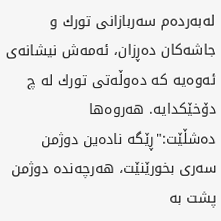لەبەردەم سەربازانی تورك و جاشەكان دەڕزان، ئەمەش نیشانەی ئەوەیە كە دەوڵەتی تورك لە چ دۆخێكدایە. هەروەها دەشڵێت:"ڕێگە نادەین دوژمن سەری بخورێنێت، هەرچەندە دوژمن پشت بە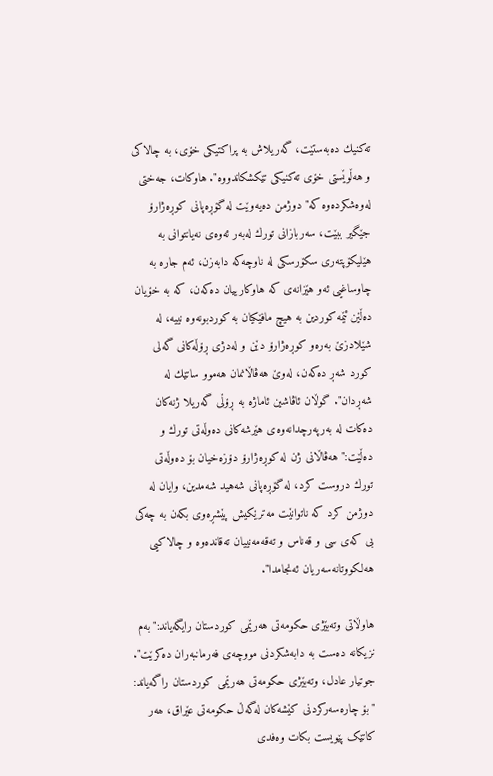تەكنیك دەبەستێت، گەریلاش بە پراكتیكی خۆی، بە چالاكی و هەڵوێستی خۆی تەكنیكی تێكشكاندووە". هاوکات، جەختی لەوەشکردەوە کە" دوژمن دەیەوێت لە گۆڕەپانی كوڕەژارۆ جێگیر ببێت، سەربازانی تورك لەبەر ئەوەی نەیانتوانی بە هێلیكۆپتەری سكۆرسكی لە ناوچەكە دابەزن، ئەم جارە بە چاوساغیی ئەو هێزانەی كە هاوكارییان دەكەن، كە بە خۆیان دەڵێن ئێمە كوردین بە هیچ مافێكیان بە كوردبونەوە نییە، لە شێلادزێ بەرەو كوڕەژارۆ دێن و لەدژی ڕۆڵەكانی گەلی كورد شەڕ دەكەن، لەوێ هەڤاڵانمان هەموو ساتێك لە شەڕدان". گوڵان ئاڤاشین ئاماژە بە ڕۆڵی گەریلا ژنەكان دەكات لە بەرپەرچدانەوەی هێرشەكانی دەوڵەتی تورك و دەڵێت:" هەڤاڵانی ژن لە كوڕەژارۆ دۆزەخیان بۆ دەوڵەتی تورك دروست كرد، لە گۆڕەپانی شەهید شەمدین، وایان لە دوژمن كرد كە ناتوانێت مەترێكیش پێشڕەوی بكەن بە چەكی بی كەی سی و قەناس و تەقەمەنییان تەقاندەوە و چالاكیی هەلكووتانەسەریان ئەنجامدا".

هاوڵاتى وته‌بێژى حکومه‌تى هه‌رێمى کوردستان رایگه‌یاند:"به‌م نزیکانه‌ ده‌ست به‌ دابه‌شکردنى مووچه‌ى فه‌رمانبه‌ران ده‌کرێت". جوتیار عادل، وته‌بێژى حکومه‌تى هه‌رێمى کوردستان راگه‌یاند: "بۆ چاره‌سه‌رکردنى کێشه‌کان له‌گه‌ڵ حکومه‌تى عێراق، ھه‌ر کاتێک پێویست بکات وه‌فدى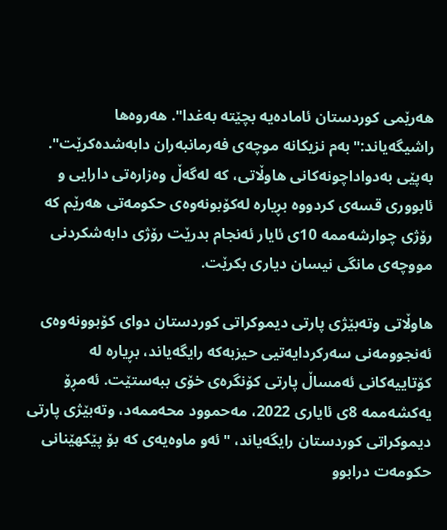هه‌رێمى کوردستان ئاماده‌یه‌ بچێته‌ به‌غدا". هه‌روه‌ها راشیگه‌یاند:"به‌م نزیکانه‌ موچه‌ى فه‌رمانبه‌ران دابه‌شده‌کرێت". به‌پێى به‌دواداچونه‌کانى هاوڵاتى، که‌ له‌گه‌ڵ وه‌زاره‌تى دارایى و ئابوورى قسه‌ى کردووه‌ بڕیاره‌ له‌کۆبونه‌وه‌ى حکومه‌تى هه‌رێم که‌ رۆژى چوارشه‌ممه‌ 10ى ئایار ئه‌نجام بدرێت رۆژى دابه‌شکردنى مووچه‌ى مانگى نیسان دیارى بکرێت.

هاوڵاتى ‌وته‌بێژى پارتى دیموکراتى کوردستان دواى کۆبوونه‌وه‌ى ئه‌نجوومه‌نى سه‌رکردایه‌تیى حیزبه‌که‌ رایگه‌یاند، بڕیاره‌ له‌ کۆتاییه‌کانى ئه‌مساڵ پارتى کۆنگره‌ى خۆى ببه‌ستێت. ئه‌مڕۆ یه‌کشه‌ممه‌ 8ى ئایارى 2022، مه‌حموود محه‌ممه‌د، وته‌بێژى پارتى دیموکراتى کوردستان رایگه‌یاند، "ئه‌و ماوه‌یه‌ى که‌ بۆ پێکهێنانى حکومه‌ت درابوو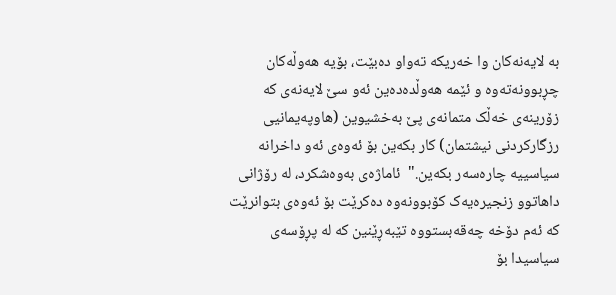به‌ لایه‌نه‌کان وا خه‌ریکه‌ ته‌واو ده‌بێت، بۆیه‌ هه‌وڵه‌کان چڕبوونه‌ته‌وه‌ و ئێمه‌ هه‌وڵده‌ده‌ین ئه‌و سێ لایه‌نه‌ى که‌ زۆرینه‌ى خه‌ڵک متمانه‌ى پێ به‌خشیوین (هاوپه‌یمانیى رزگارکردنى نیشتمان) کار بکه‌ین بۆ ئه‌وه‌ى ئه‌و داخرانه‌ سیاسییه‌ چاره‌سه‌ر بکه‌ین."  ئاماژه‌ى به‌وه‌شکرد، له‌ رۆژانى داهاتوو زنجیره‌یه‌ک کۆبوونه‌وه‌ ده‌کرێت بۆ ئه‌وه‌ى بتوانرێت که‌ ئه‌م دۆخه‌ چه‌قه‌بستووه‌ تێبه‌ڕێنین که‌ له‌ پڕۆسه‌ى سیاسیدا بۆ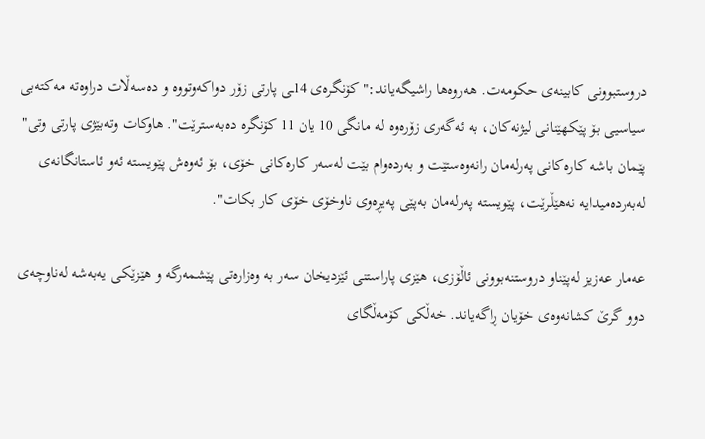دروستبوونى کابینه‌ى حکومه‌ت. هه‌روه‌ها راشیگه‌یاند:"کۆنگره‌ى 14ـى پارتى زۆر دواکه‌وتووه‌ و ده‌سه‌ڵات دراوه‌ته‌ مه‌کته‌بى سیاسیى بۆ پێکهێنانى لیژنه‌کان، به‌ ئه‌گه‌رى زۆره‌وه‌ له‌ مانگى 10 یان 11 کۆنگره‌ ده‌به‌سترێت". هاوکات وته‌بێژى پارتى وتى" پێمان باشه‌ کاره‌کانى په‌رله‌مان رانه‌وه‌ستێت و به‌رده‌وام بێت له‌سه‌ر کاره‌کانى خۆی، بۆ ئه‌وه‌ش پێویسته‌ ئه‌و ئاستانگانه‌ى له‌به‌رده‌میدایه‌ نه‌هێڵرێت، پێویسته‌ په‌رله‌مان به‌پێى په‌یڕه‌وى ناوخۆى خۆى کار بکات".

عه‌مار عه‌زیز له‌پێناو دروستنه‌بوونى ئاڵۆزى، هێزى پاراستنى ئێزدیخان سه‌ر به‌ وه‌زاره‌تى پێشمه‌رگه‌ و هێزێکى یه‌به‌شه‌ له‌ناوچه‌ى دوو گرێ کشانه‌وه‌ى خۆیان ڕاگه‌یاند. خه‌ڵکى کۆمه‌ڵگاى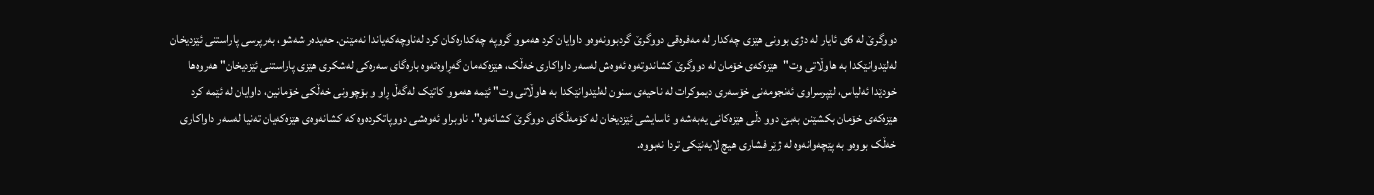دووگرێ له‌ 6ى ئایار له‌ دژى بوونى هێزى چه‌کدار له‌ مه‌فره‌قى دووگرێ گردبوونه‌وه‌و داوایان کرد هه‌موو گروپه‌ چه‌کداره‌کان کرد له‌ناوچه‌که‌یاندا نه‌مێنن. حه‌یده‌ر شه‌شو، به‌رپرسى پاراستنى ئێزدیخان له‌لێدوانێکدا به‌ هاوڵاتى وت"هێزه‌که‌ى خۆمان له‌ دووگرێ کشاندوته‌وه‌ ئه‌وه‌ش له‌سه‌ر داواکارى خه‌ڵک، هێزه‌که‌مان گه‌ڕاوه‌ته‌وه‌ باره‌گاى سه‌ره‌کى له‌شکرى هێزى پاراستنى ئێزدیخان" هه‌روه‌ها خودێدا ئه‌لیاس، لێپرسراوى ئه‌نجومه‌نى خۆسه‌رى دیموکرات له‌ ناحیه‌ى سنون له‌لێدوانێکدا به‌ هاوڵاتى وت" ئێمه‌ هه‌موو کاتێک له‌گه‌ڵ ڕاو و بۆچوونى خه‌ڵکى خۆمانین، داوایان له‌ ئێمه‌ کرد هێزه‌که‌ى خۆمان بکشێنن به‌بێ دوو دڵى هێزه‌کانى یه‌به‌شه‌ و ئاسایشى ئێزدیخان له‌ کۆمه‌ڵگاى دووگرێ کشانه‌وه‌". ناوبراو ئه‌وه‌شى دووپاتکرده‌وه‌ که‌ کشانه‌وه‌ى هێزه‌که‌یان ته‌نیا له‌سه‌ر داواکارى خه‌ڵک بووه‌و به‌ پێچه‌وانه‌وه‌ له‌ ژێر فشارى هیچ لایه‌نێکى تردا نه‌بووه‌.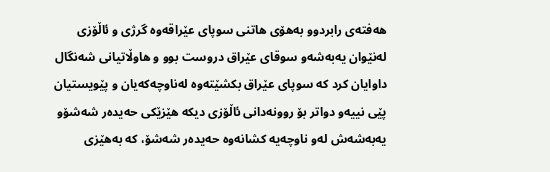هه‌فته‌ى رابردوو به‌هۆى هاتنى سوپاى عێراقه‌وه‌ گرژى و ئاڵۆزى له‌نێوان یه‌به‌شه‌و سوقاى عێراق دروست بوو و هاوڵاتیانى شه‌نگال داوایان کرد که‌ سوپاى عێراق بکشێته‌وه‌ له‌ناوچه‌که‌یان و پێویستیان پێى نییه‌و دواتر بۆ روونه‌دانى ئاڵۆزى دیکه‌ هێزێکى حه‌یده‌ر شه‌شۆو یه‌به‌شه‌ش له‌و ناوچه‌یه‌ کشانه‌وه‌ حه‌یده‌ر شه‌شۆ، که‌ به‌هێزى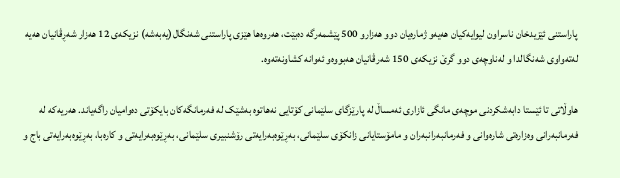پاراستنى ئێزیدخان ناسراون لیوایه‌کیان هه‌یه‌و ژماره‌یان دوو هه‌زارو 500 پێشمه‌رگه‌ ده‌بێت، هه‌روه‌ها هێزى پاراستنى شه‌نگال(یه‌به‌شه‌) نزیکه‌ى 12 هه‌زار شه‌ڕڤانیان هه‌یه‌ له‌ته‌واوى شه‌نگالدا و له‌ناوچه‌ى دوو گرێ نزیکه‌ى 150 شه‌رڤانیان هه‌بووه‌و ئه‌وانه‌ کشاونه‌ته‌وه‌.

هاوڵاتى ‌تا ئێستا دابه‌شکردنى موچه‌ى مانگى ئازارى ئه‌مساڵ له‌ پارێزگاى سلێمانى کۆتایى نه‌هاتوه‌ به‌شێک له‌ فه‌رمانگه‌کان بایکۆتى ده‌وامیان راگه‌یاند. هه‌ریه‌که‌ له‌ فه‌رمانبه‌رانى وه‌زاره‌تى شاره‌وانى و فه‌رمانبه‌رانبه‌ران و مامۆستایانى زانکۆى سلێمانی، به‌ڕێوه‌به‌رایه‌تى رۆشنبیرى سلێمانی، به‌ڕێوه‌به‌رایه‌تى و کاره‌با، به‌ڕێوه‌به‌رایه‌تى باج و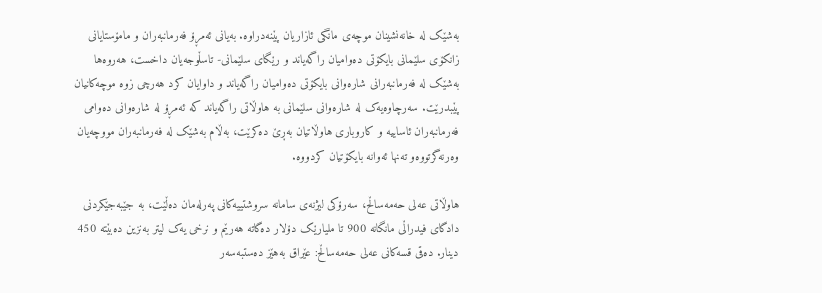به‌شێک له‌ خانه‌نشینان موچه‌ى مانگى ئازاریان پێنه‌دراوه‌. به‌یانى ئه‌مڕۆ فه‌رمانبه‌ران و مامۆستایانى زانکۆى سلێمانى بایکۆتى ده‌وامیان راگه‌یاند و رێگاى سلێمانی- تاسڵوجه‌یان داخست، هه‌روه‌ها به‌شێک له‌ فه‌رمانبه‌رانى شاره‌وانى بایکۆتى ده‌وامیان راگه‌یاند و داوایان کرد هه‌رچى زوه‌ موچه‌کانیان پێبدرێت. سه‌رچاوه‌یه‌ک له‌ شاره‌وانى سلێمانى به‌ هاوڵاتى راگه‌یاند که‌ ئه‌مڕۆ له‌ شاره‌وانى ده‌وامى فه‌رمانبه‌ران ئاساییه‌ و کاروبارى هاوڵاتیان به‌ڕێ ده‌کرێت، به‌ڵام به‌شێک له‌ فه‌رمانبه‌ران مووچه‌یان وه‌رنه‌گرتووه‌و ته‌نها ئه‌وانه‌ بایکۆتیان کردووه‌.

هاوڵاتى عه‌لى حه‌مه‌ساڵح، سه‌رۆکى لیژنه‌ى سامانه‌ سروشتییه‌کانى په‌رله‌مان ده‌ڵێت، به‌ جێبه‌جێکردنى دادگاى فیدراڵى مانگانه‌ 900 تا ملیارێک دۆلار ده‌گاته‌ هه‌رێم و نرخى یه‌ک لیتر به‌نزین ده‌بێته‌ 450 دینار. ده‌قى قسه‌کانى عه‌لى حه‌مه‌ساڵح: عێراق به‌هێز ده‌ستبه‌سه‌ر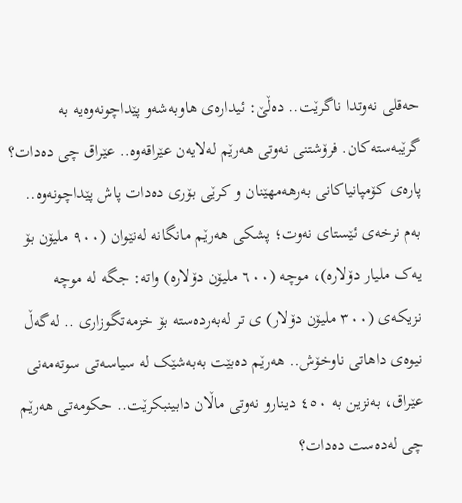حه‌قلى نه‌وتدا ناگرێت.. ده‌ڵێ: ئیداره‌ى هاوبه‌شه‌و پێداچونه‌وه‌یه‌ به‌ گرێبه‌سته‌کان. فرۆشتنى نه‌وتى هه‌رێم له‌لایه‌ن عێراقه‌وه‌.. عێراق چى ده‌دات؟ پاره‌ى کۆمپانیاکانى به‌رهه‌مهێنان و کرێى بۆرى ده‌دات پاش پێداچونه‌وه‌.. به‌م نرخه‌ى ئێستاى نه‌وت؛ پشکى هه‌رێم مانگانه‌ له‌نێوان (٩٠٠ ملیۆن بۆ یه‌ک ملیار دۆلاره‌)، موچه‌ (٦٠٠ ملیۆن دۆلاره‌) واته‌: جگه‌ له‌ موچه‌ نزیکه‌ى (٣٠٠ ملیۆن دۆلار) ى تر له‌به‌رده‌سته‌ بۆ خزمه‌تگوزارى .. له‌گه‌ڵ نیوه‌ى داهاتى ناوخۆش.. هه‌رێم ده‌بێت به‌به‌شێک له‌ سیاسه‌تى سوته‌مه‌نى عێراق، به‌نزین به‌ ٤٥٠ دینارو نه‌وتى ماڵان دابینبکرێت.. حکومه‌تى هه‌رێم چى له‌ده‌ست ده‌دات؟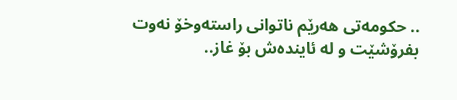.. حکومه‌تى هه‌رێم ناتوانى راسته‌وخۆ نه‌وت بفرۆشێت و له‌ ئاینده‌ش بۆ غاز..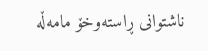ناشتوانى ڕاسته‌وخۆ مامه‌ڵه‌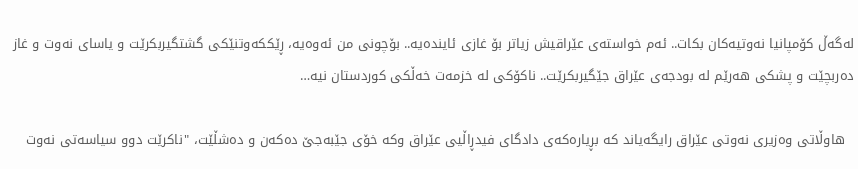له‌گه‌ڵ کۆمپانیا نه‌وتیه‌کان بکات.. ئه‌م خواسته‌ى عێراقیش زیاتر بۆ غازى ئاینده‌یه‌.. بۆچونى من ئه‌وه‌یه‌، ڕێککه‌وتنێکى گشتگیربکرێت و یاساى نه‌وت و غاز ده‌ربچێت و پشکى هه‌رێم له‌ بودجه‌ى عێراق جێگیربکرێت.. ناکۆکى له‌ خزمه‌ت خه‌ڵکى کوردستان نیه‌…

  هاوڵاتى وه‌زیرى نه‌وتى عێراق رایگه‌یاند که‌‌ بڕیاره‌که‌ى دادگاى فیدڕاڵیى عێراق وکه‌ خۆى جێبه‌جێ ده‌که‌ن و ده‌شڵێت، "ناکرێت دوو سیاسه‌تى نه‌وت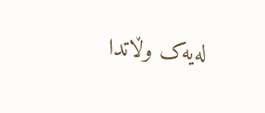له‌یه‌ک وڵاتدا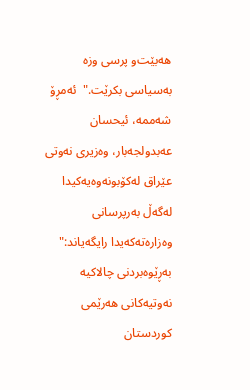هه‌بێت‌و پرسى وزه‌ به‌سیاسى بکرێت."  ئه‌مڕۆ شه‌ممه‌، ئیحسان عه‌بدولجه‌بار، وه‌زیرى نه‌وتى عێراق له‌کۆبونه‌وه‌یه‌کیدا له‌گه‌ڵ به‌رپرسانى وه‌زاره‌ته‌که‌یدا رایگه‌یاند:" به‌ڕێوه‌بردنى چالاکیه‌ نه‌وتیه‌کانى هه‌رێمى کوردستان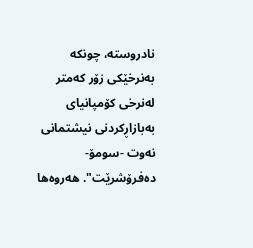نادروسته‌، چونکه‌ به‌نرخێکى زۆر که‌متر له‌نرخى کۆمپانیاى به‌بازاڕکردنى نیشتمانى نه‌وت -سومۆ- ده‌فرۆشرێت". هه‌روه‌ها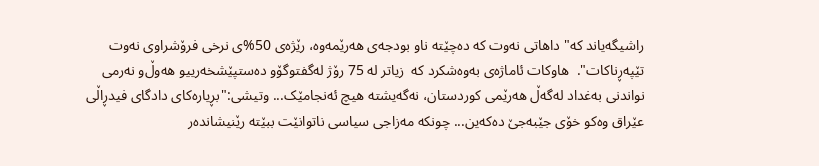راشیگه‌یاند که‌" داهاتى نه‌وت که‌ ده‌چێته‌ ناو بودجه‌ى هه‌رێمه‌وه‌، رێژه‌ى 50%ى نرخى فرۆشراوى نه‌وت تێپه‌ڕناکات".  هاوکات ئاماژه‌ى به‌وه‌شکرد که‌  زیاتر له‌ 75 رۆژ له‌گفتوگۆ‌و ده‌ستپێشخه‌رییو هه‌وڵ‌و نه‌رمى نواندنى به‌غداد له‌گه‌ڵ هه‌رێمى کوردستان، نه‌گه‌یشته‌ هیچ ئه‌نجامێک... وتیشى:"بڕیاره‌کاى دادگاى فیدڕاڵى عێراق وه‌کو خۆى جێبه‌جێ ده‌که‌ین... چونکه‌ مه‌زاجى سیاسى ناتوانێت ببێته‌ رێنیشانده‌ر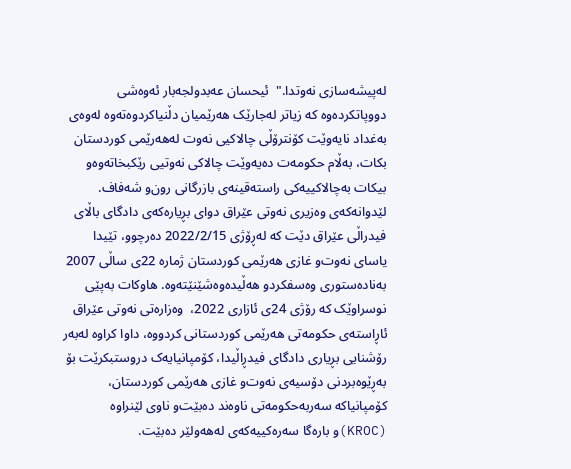له‌پیشه‌سازى نه‌وتدا."  ئیحسان عه‌بدولجه‌بار ئه‌وه‌شى دووپاتکرده‌وه‌ که‌ زیاتر له‌جارێک هه‌رێمیان دڵنیاکردوه‌ته‌وه‌ له‌وه‌ى به‌غداد نایه‌وێت کۆنترۆڵى چالاکیى نه‌وت له‌هه‌رێمى کوردستان بکات، به‌ڵام حکومه‌ت ده‌یه‌وێت چالاکى نه‌وتیى رێکبخاته‌وه‌‌و بیکات به‌چالاکییه‌کى راسته‌قینه‌ى بازرگانى رون‌و شه‌فاف. لێدوانه‌که‌ی وه‌زیرى نه‌وتی عێراق دوای بڕیاره‌که‌ى دادگای باڵای فیدراڵی عێراق دێت که‌ له‌ڕۆژی 2022/2/15 ده‌رچوو، تێیدا یاساى نه‌وت‌و غازى هه‌رێمى کوردستان ژماره‌ 22ى ساڵى 2007 به‌ناده‌ستورى وه‌سفکردو هه‌ڵیده‌وه‌شێنێته‌وه‌. هاوکات به‌پێى نوسراوێک که‌ رۆژى 24ى ئازارى 2022،  وه‌زاره‌تى نه‌وتى عێراق ئاڕاسته‌ى حکومه‌تى ھه‌رێمى کوردستانى کردووه‌، داوا کراوه‌ له‌به‌ر رۆشنایى بڕیارى دادگاى فیدڕاڵیدا، کۆمپانیایه‌ک دروستبکرێت بۆ به‌ڕێوه‌بردنى دۆسیه‌ى نه‌وت‌و غازى ھه‌رێمى کوردستان، کۆمپانیاکه‌ سه‌ربه‌حکومه‌تى ناوه‌ند ده‌بێت‌و ناوى لێنراوه‌ (KROC)و باره‌گا سه‌ره‌کییه‌که‌ى له‌ھه‌ولێر ده‌بێت.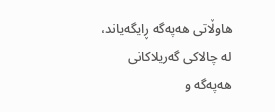هاوڵاتى ‌هه‌په‌گه‌ ڕایگه‌یاند، له‌ چالاکى گه‌ریلاکانى هه‌په‌گه‌ و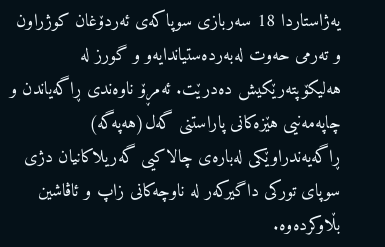یه‌ژاستاردا 18 سه‌ربازى سوپاکه‌ى ئه‌ردۆغان کوژراون و ته‌رمى حه‌وت له‌به‌رده‌ستیاندایه‌و و گورز له‌ هه‌لیکۆپته‌رێکیش ده‌درێت. ئه‌مڕۆ ناوه‌ندى ڕاگه‌یاندن و چاپه‌مه‌نیى هێزه‌کانى پاراستنى گه‌ل(هه‌په‌گه‌) ڕاگه‌یه‌ندراوێکى له‌باره‌ى چالاکیى گه‌ریلاکانیان دژى سوپاى تورکى داگیرکه‌ر له‌ ناوچه‌کانى زاپ و ئاڤاشین بڵاوکرده‌وه‌.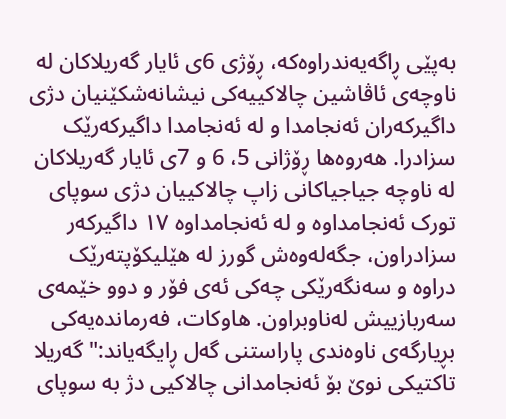به‌پێى ڕاگه‌یه‌ندراوه‌که‌، ڕۆژى 6ى ئایار گه‌ریلاکان له‌ ناوچه‌ى ئاڤاشین چالاکییه‌کى نیشانه‌شکێنیان دژى داگیرکه‌ران ئه‌نجامدا و له‌ ئه‌نجامدا داگیرکه‌رێک سزادرا. هه‌روه‌ها ڕۆژانى 5، 6 و 7ى ئایار گه‌ریلاکان له‌ ناوچه‌ جیاجیاکانى زاپ چالاکییان دژى سوپاى تورک ئه‌نجامداوه‌ و له‌ ئه‌نجامداوه‌ ١٧ داگیرکه‌ر سزادراون، جگه‌له‌وه‌ش گورز له‌ هێلیکۆپته‌رێک دراوه‌ و سه‌نگه‌رێکى چه‌کى ئه‌ى فۆر و دوو خێمه‌ى سه‌ربازییش له‌ناوبراون. هاوکات، فه‌رمانده‌یه‌کى بڕیارگه‌ى ناوه‌ندى پاراستنى گه‌ل ڕایگه‌یاند:" گه‌ریلا تاکتیکى نوێ بۆ ئه‌نجامدانى چالاکیى دژ به‌ سوپاى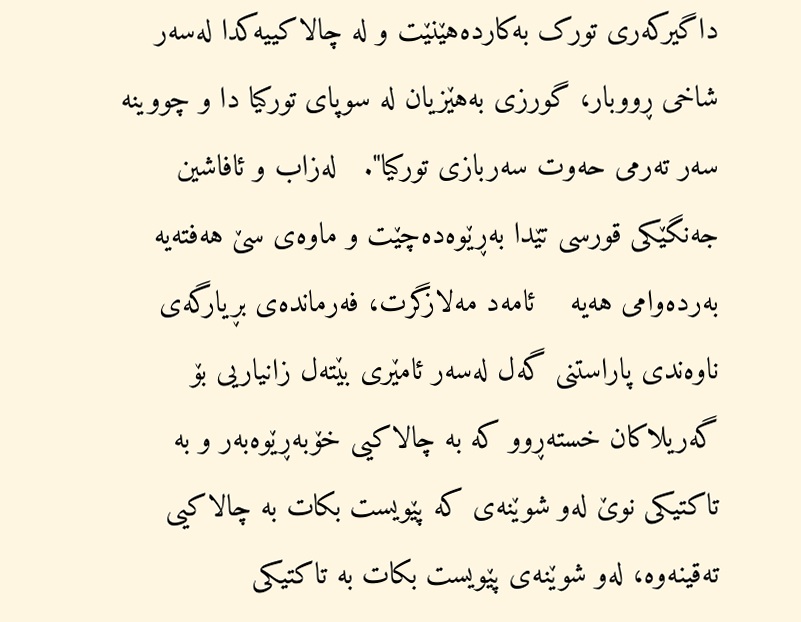داگیرکه‌رى تورک به‌کارده‌هێنێت و له‌ چالاکییه‌کدا له‌سه‌ر شاخى ڕووبار، گورزى به‌هێزیان له‌ سوپاى تورکیا دا و چووینه‌ سه‌ر ته‌رمى حه‌وت سه‌ربازى تورکیا".   له‌زاب و ئافاشین جه‌نگێکى قورسى تێدا به‌ڕێوه‌ده‌چێت و ماوه‌ى سێ هه‌فته‌یه‌ به‌رده‌وامى هه‌یه‌    ئامه‌د مه‌لازگرت، فه‌رمانده‌ى بڕیارگه‌ى ناوه‌ندى پاراستنى گه‌ل له‌سه‌ر ئامێرى بێته‌ل زانیاریى بۆ گه‌ریلاکان خسته‌ڕوو که‌ به‌ چالاکیى خۆبه‌ڕێوه‌به‌ر و به‌ تاکتیکى نوێ له‌و شوێنه‌ى که‌ پێویست بکات به‌ چالاکیى ته‌قینه‌وه‌، له‌و شوێنه‌ى پێویست بکات به‌ تاکتیکى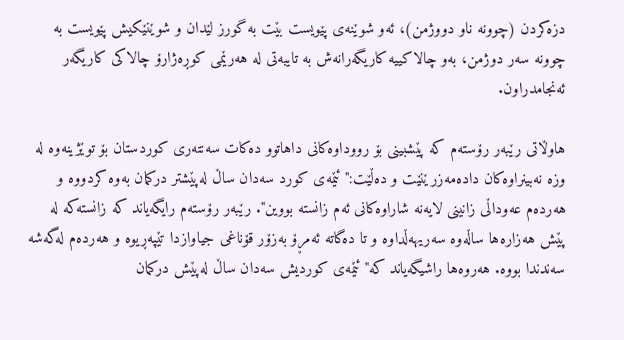دزه‌کردن (چوونه‌ ناو دووژمن)، ئه‌و شوێنه‌ى پێویست بێت به‌ گورز لێدان و شوێنێکیش پێویست به‌ چوونه‌ سه‌ر دوژمن، به‌و چالاکییه‌ کاریگه‌رانه‌ش به‌ تایبه‌تى له‌ هه‌رێمى کوڕه‌ژارۆ چالاکى کاریگه‌ر ئه‌نجامدراون.

هاوڵاتى رێبه‌ر رۆسته‌م که‌ پێشبینى بۆ رووداوه‌کانى داهاتوو ده‌کات سه‌نته‌رى کوردستان بۆ توێژینه‌وه‌ له‌ وزه‌ نه‌بینراوه‌کان داده‌مه‌زرێنێت و ده‌ڵێت:"ئێمه‌ى کورد سه‌دان ساڵ له‌پێشتر درکمان به‌وه‌ کردووه‌ و هه‌رده‌م عه‌وداڵى زانینى لایه‌نه‌ شاراوه‌کانى ئه‌م زانسته‌ بووین". رێبه‌ر رۆسته‌م رایگه‌یاند که‌ زانسته‌که‌ له‌ پێش هه‌زاره‌ها ساڵه‌وه‌ سه‌ریهه‌ڵداوه‌ و تا ده‌گاته‌ ئه‌مڕۆ به‌زۆر قۆناغى جیاوازدا تێپه‌ڕیوه‌ و هه‌رده‌م له‌گه‌شه‌ سه‌ندندا بووه‌. هه‌روه‌ها راشیگه‌یاند که‌"ئێمه‌ى کوردیش سه‌دان ساڵ له‌پێش درکمان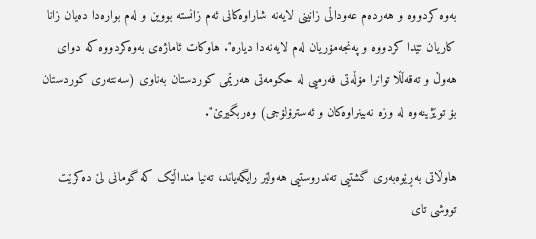به‌وه‌ کردووه‌ و هه‌رده‌م عه‌وداڵى زانینى لایه‌نه‌ شاراوه‌کانى ئه‌م زانسته‌ بووین و له‌م بواره‌دا ده‌یان زانا کاریان تێدا کردووه‌ و په‌نجه‌مۆریان له‌م لایه‌نه‌دا دیاره‌". هاوکات ئاماژه‌ى به‌وه‌کردووه‌ که‌ دواى هه‌وڵ و ته‌قه‌ڵڵا توانرا مۆڵه‌تى فه‌رمیى له‌ حکومه‌تى هه‌رێمى کوردستان به‌ناوى (سه‌نته‌رى کوردستان بۆ توێژینه‌وه‌ له‌ وزه‌ نه‌بینراوه‌کان و ئه‌سترۆلۆجی) وه‌ربگیرێ".

هاوڵاتى به‌ڕێوه‌به‌رى گشتیى ته‌ندروستیى هه‌ولێر رایگه‌یاند، ته‌نیا منداڵێک که‌ گومانى لێ ده‌کرێت تووشى تاى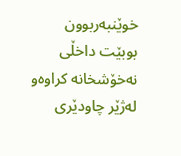خوێنبه‌ربوون بوبێت داخڵى نه‌خۆشخانه‌ کراوه‌و له‌ژێر چاودێرى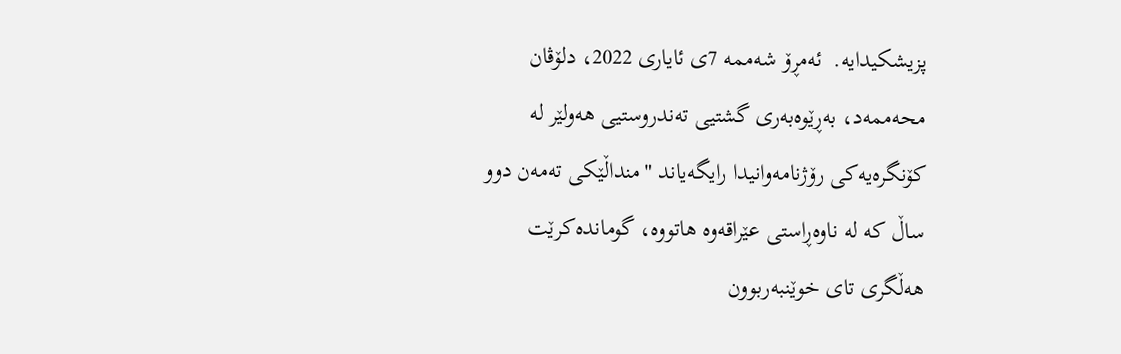پزیشکیدایه‌.  ئه‌مڕۆ شه‌ممه‌ 7ى ئایارى 2022، دلۆڤان محه‌ممه‌د، به‌ڕێوه‌به‌رى گشتیى ته‌ندروستیى هه‌ولێر له‌ کۆنگره‌یه‌کى رۆژنامه‌وانیدا رایگه‌یاند "منداڵێکى ته‌مه‌ن دوو ساڵ که‌ له‌ ناوه‌ڕاستى عێراقه‌وه‌ هاتووه‌، گومانده‌کرێت هه‌ڵگرى تاى خوێنبه‌ربوون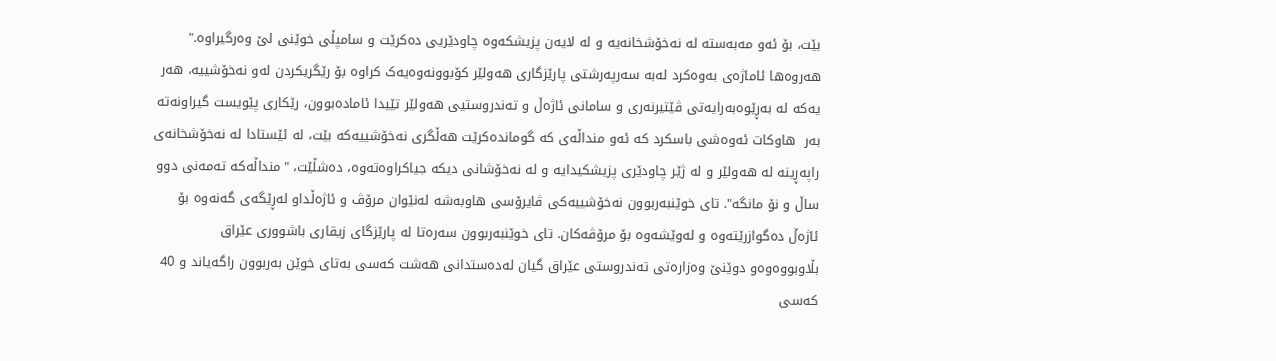بێت، بۆ ئه‌و مه‌به‌سته‌ له‌ نه‌خۆشخانه‌یه‌ و له‌ لایه‌ن پزیشکه‌وه‌ چاودێریى ده‌کرێت و سامپڵى خوێنى لێ وه‌رگیراوه‌."  هه‌روه‌ها ئاماژه‌ى به‌وه‌کرد له‌به‌ سه‌رپه‌رشتى پارێزگارى هه‌ولێر کۆبوونه‌وه‌یه‌ک کراوه‌ بۆ رێگریکردن له‌و نه‌خۆشییه‌، هه‌ر یه‌که‌ له‌ به‌ڕێوه‌به‌رایه‌تى ڤێتیرنه‌رى و سامانى ئاژه‌ڵ و ته‌ندروستیى هه‌ولێر تێیدا ئاماده‌بوون، رێکارى پێویست گیراونه‌ته‌ به‌ر  هاوکات ئه‌وه‌شى باسکرد که‌ ئه‌و منداڵه‌ى که‌ گومانده‌کرێت هه‌ڵگرى نه‌خۆشییه‌که‌ بێت، له‌ ئێستادا له‌ نه‌خۆشخانه‌ى راپه‌ڕینه‌ له‌ هه‌ولێر و له‌ ژێر چاودێرى پزیشکیدایه‌ و له‌ نه‌خۆشانى دیکه‌ جیاکراوه‌ته‌وه‌، ده‌شڵێت، "منداڵه‌که‌ ته‌مه‌نى دوو ساڵ و نۆ مانگه‌". تاى خوێنبه‌ربوون نه‌خۆشییه‌کى ڤایرۆسى هاوبه‌شه‌ له‌نێوان مرۆڤ و ئاژه‌ڵداو له‌ڕێگه‌ى گه‌نه‌وه‌ بۆ ئاژه‌ڵ ده‌گوازرێته‌وه‌ و له‌وێشه‌وه‌ بۆ مرۆڤه‌کان. تاى خوێنبه‌ربوون سه‌ره‌تا له‌ پارێزگاى زیقارى باشوورى عێراق بڵاوبووه‌وه‌و دوێنێ وه‌زاره‌تى ته‌ندروستى عێراق گیان له‌ده‌ستدانى هه‌شت که‌سى به‌تاى خوێن به‌ربوون راگه‌یاند و 40 که‌سى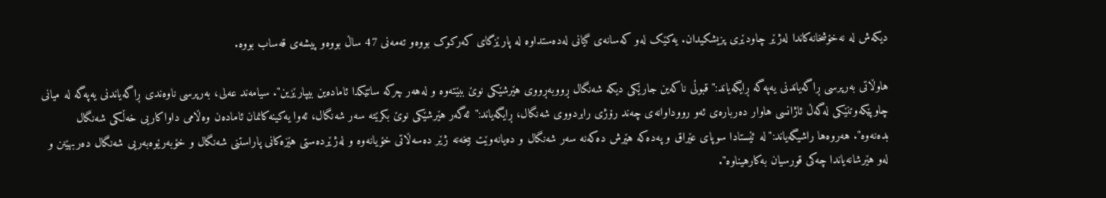دیکه‌ش له‌ نه‌خۆشخانه‌کاندا له‌ژێر چاودێرى پزیشکیدان. یه‌کێک له‌و که‌سانه‌ى گیانى له‌ده‌ستداوه‌ له‌ پارێزگاى که‌رکوک بووه‌و ته‌مه‌نى 47 ساڵ بووه‌و پیشه‌ى قه‌ساب بووه‌.

هاوڵاتى ‌به‌رپرسى ڕاگه‌یاندنى یه‌په‌گه‌ ڕایگه‌یاند:"قبوڵى ناکه‌ین جارێکى دیکه‌ شه‌نگال ڕووبه‌ڕووى هێرشێکى نوێ ببێته‌وه‌ و له‌هه‌ر چرکه‌ ساتێکدا ئاماده‌ین بیپارێزین". سیامه‌ند عه‌لی، به‌رپرسى ناوه‌ندى ڕاگه‌یاندنى یه‌په‌گه‌ له‌ میانى چاوپێکه‌وتنێکى له‌گه‌ڵ ئاژانسى هاوار ده‌رباره‌ى ئه‌و رووداوانه‌ى چه‌ند رۆژى رابردووى شه‌نگال، ڕایگه‌یاند:"ئه‌گه‌ر هێرشێکى نوێ بکرێته‌ سه‌ر شه‌نگال، ئه‌وا یه‌کینه‌کانمان ئاماده‌ن وه‌ڵامى داواکاریى خه‌ڵکى شه‌نگال بده‌نه‌وه‌". هه‌روه‌ها راشیگه‌یاند:"له‌ ئێستادا سوپاى عێراق و په‌ده‌که‌ هێرش ده‌که‌نه‌ سه‌ر شه‌نگال و ده‌یانه‌وێت بيخه‌نه‌ ژێر ده‌سه‌ڵاتى خۆیانه‌وه‌ و له‌ژێرده‌ستى هێزه‌کانى پاراستنى شه‌نگال و خۆبه‌رێوه‌به‌ریى شه‌نگال ده‌ربهێنن و له‌و هێرشانه‌یاندا چه‌کى قورسیان به‌کارهیناوه‌".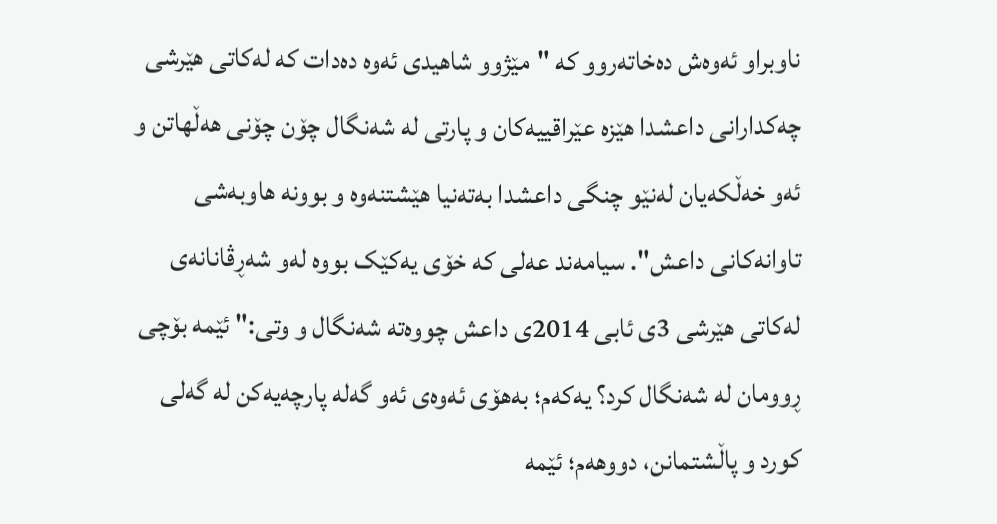ناوبراو ئه‌وه‌ش ده‌خاته‌روو که‌ "مێژوو شاهیدى ئه‌وه‌ ده‌دات که‌ له‌کاتى هێرشى چه‌کدارانى داعشدا هێزه‌ عێراقییه‌کان و پارتى له‌ شه‌نگال چۆن چۆنى هه‌ڵهاتن و ئه‌و خه‌ڵکه‌یان له‌نێو چنگى داعشدا به‌ته‌نیا هێشتنه‌وه‌ و بوونه‌ هاوبه‌شى تاوانه‌کانى داعش". سیامه‌ند عه‌لى که‌ خۆى یه‌کێک بووه‌ له‌و شه‌ڕڤانانه‌ى له‌کاتى هێرشى 3ى ئابى 2014ى داعش چووه‌ته‌ شه‌نگال و وتی:" ئێمه‌ بۆچى ڕوومان له‌ شه‌نگال کرد؟ یه‌که‌م؛ به‌هۆى ئه‌وه‌ى ئه‌و گه‌له‌ پارچه‌یه‌کن له‌ گه‌لى کورد و پاڵشتمانن، دووهه‌م؛ ئێمه‌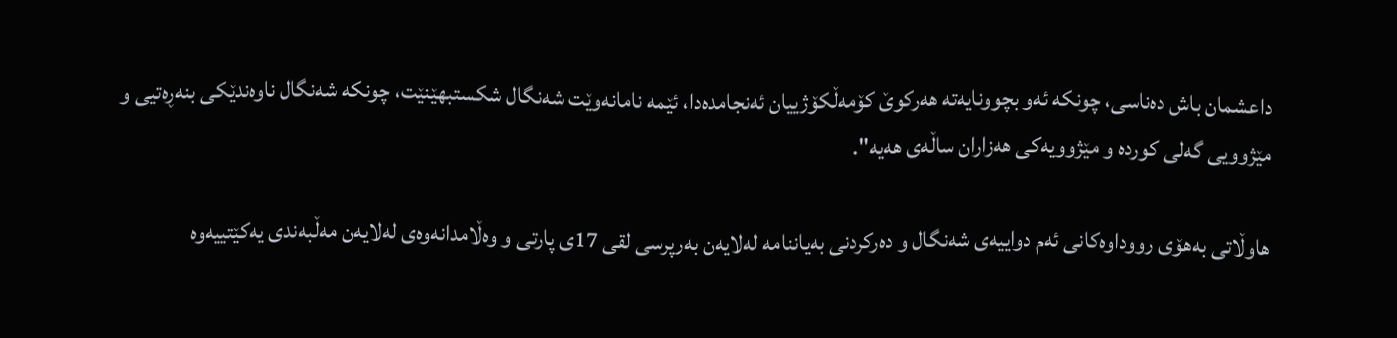داعشمان باش ده‌ناسی، چونکه‌ ئه‌و بچوونایه‌ته‌ هه‌رکوێ کۆمه‌ڵکۆژییان ئه‌نجامده‌دا، ئێمه‌ نامانه‌وێت شه‌نگال شکستبهێنێت، چونکه‌ شه‌نگال ناوه‌ندێکى بنه‌ڕه‌تیى و مێژوویى گه‌لى کورده‌ و مێژوویه‌کى هه‌زاران ساڵه‌ى هه‌یه‌".

هاوڵاتى به‌هۆى رووداوه‌کانى ئه‌م دواییه‌ى شه‌نگال و ده‌رکردنى به‌یاننامه‌ له‌لایه‌ن به‌رپرسى لقى 17ى پارتى و وه‌ڵامدانه‌وه‌ى له‌لایه‌ن مه‌ڵبه‌ندى یه‌کێتییه‌وه‌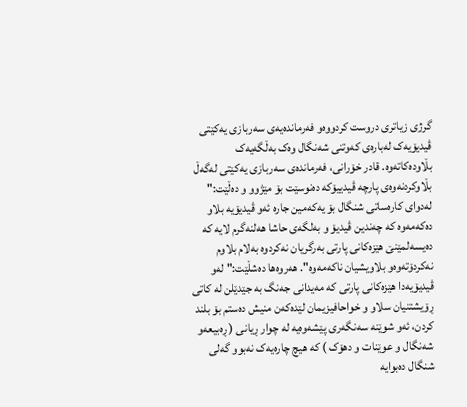گرژى زیاترى دروست کردووه‌و فه‌رمانده‌یه‌ى سه‌ربازى یه‌کێتى ڤیدیۆیه‌ک له‌باره‌ى که‌وتنى شه‌نگال وه‌ک به‌ڵگه‌یه‌ک بڵاوده‌کاته‌وه‌. قادر خۆرانى، فه‌رمانده‌ى سه‌ربازى یه‌کێتى له‌گه‌ڵ بڵاوکردنه‌وه‌ى پارچه‌ ڤیدییۆکه‌ ده‌نوسێت بۆ مێژوو و ده‌ڵێت:" له‌دواى کاره‌ساتى شنگال بۆ یه‌که‌مین جاره‌ ئه‌و ڤیدیۆیه‌ بلاو ده‌که‌مه‌وه‌ که‌ چه‌ندین ڤیدیۆ و به‌لگه‌ى حاشا ھه‌لنه‌گرم لایه‌ که‌ ده‌یسه‌لمێنێ ھێزه‌کانى پارتى به‌رگریان نه‌کردوه‌ به‌لام بلاوم نه‌کردۆته‌وه‌و بلاویشیان ناکه‌مه‌وه‌". هه‌روه‌ها ده‌شڵێت:" له‌و ڤیدیۆیه‌دا ھێزه‌کانى پارتى که‌ مه‌یدانى جه‌نگ به‌ جێدێلن له‌ کاتى ڕۆیشتنیان سلاو و خواحافیزیمان لێده‌که‌ن منیش ده‌ستم بۆ بلند کردن، ئه‌و شوێنه‌ سه‌نگه‌رى پێشه‌وه‌یه‌ له‌ چوار ڕیانى ( ڕه‌بیعه‌و شه‌نگال و عوێنات و دھۆک ) که‌ ھیچ چاره‌یه‌ک نه‌بوو گه‌لى شنگال ده‌بوایه‌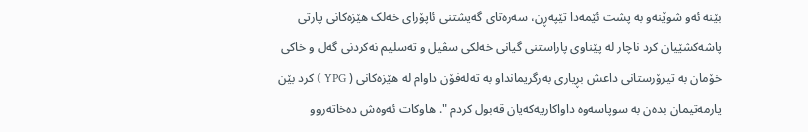بێنه‌ ئه‌و شوێنه‌و به‌ پشت ئێمه‌دا تێپه‌ڕن، سه‌ره‌تاى گه‌یشتنى ئاپۆراى خه‌لک ھێزه‌کانى پارتى پاشه‌کشێیان کرد ناچار له‌ پێناوى پاراستنى گیانى خه‌لکى سڤیل و ته‌سلیم نه‌کردنى گه‌ل و خاکى خۆمان به‌ تیرۆرستانى داعش بڕیارى به‌رگریمانداو به‌ ته‌له‌فۆن داوام له‌ ھێزه‌کانى ( YPG ) کرد بێن یارمه‌تیمان بده‌ن به‌ سوپاسه‌وه‌ داواکاریه‌که‌یان قه‌بول کردم ". هاوکات ئه‌وه‌ش ده‌خاته‌روو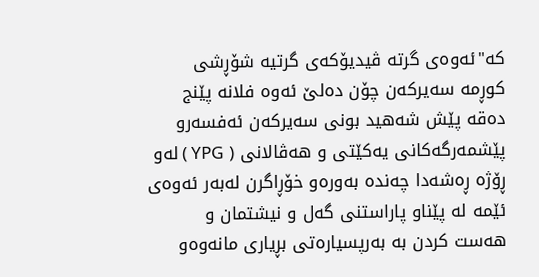که‌"ئه‌وه‌ى گرته‌ ڤیدیۆکه‌ى گرتیه‌ شۆڕشى کوڕمه‌ سه‌یرکه‌ن چۆن ده‌لێ ئه‌وه‌ فلانه‌ پێنج ده‌قه‌ پێش شه‌ھید بونى سه‌یرکه‌ن ئه‌فسه‌رو پێشمه‌رگه‌کانى یه‌کێتى و ھه‌ڤالانى ( YPG ) له‌و ڕۆژه‌ ڕه‌شه‌دا چه‌نده‌ به‌وره‌و خۆڕاگرن له‌به‌ر ئه‌وه‌ى ئێمه‌ له‌ پێناو پاراستنى گه‌ل و نیشتمان و ھه‌ست کردن به‌ به‌رپسیاره‌تى بڕیارى مانه‌وه‌و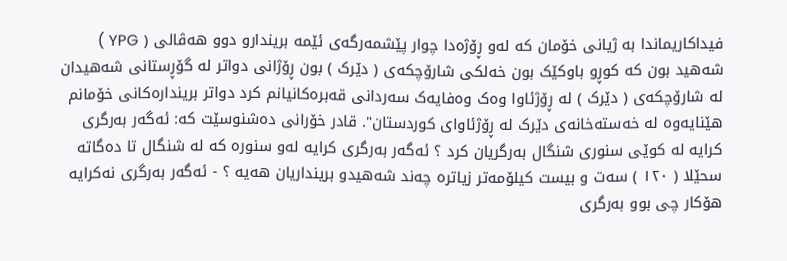فیداکاریماندا به‌ ژیانى خۆمان که‌ له‌و ڕۆژه‌دا چوار پێشمه‌رگه‌ى ئێمه‌ بریندارو دوو ھه‌ڤالى ( YPG ) شه‌ھید بون که‌ کوڕو باوکێک بون خه‌لکى شارۆچکه‌ى ( دێرک ) بون ڕۆژانى دواتر له‌ گۆڕستانى شه‌ھیدان له‌ شارۆچکه‌ى ( دێرک ) له‌ ڕۆژئاوا وه‌ک وه‌فایه‌ک سه‌ردانى قه‌بره‌کانیانم کرد دواتر برینداره‌کانى خۆمانم ھێنایه‌وه‌ له‌ خه‌سته‌خانه‌ى دێرک له‌ ڕۆژئاواى کوردستان". قادر خۆرانى ده‌شنوسێت که‌: ئه‌گه‌ر به‌رگرى کرایه‌ له‌ کوێى سنورى شنگال به‌رگریان کرد ؟ ئه‌گه‌ر به‌رگرى کرایه‌ له‌و سنوره‌ که‌ له‌ شنگال تا ده‌گاته‌ سحێلا ( ١٢٠ ) سه‌ت و بیست کیلۆمه‌تر زیاتره‌ چه‌ند شه‌ھیدو برینداریان ھه‌یه‌ ؟ - ئه‌گه‌ر به‌رگرى نه‌کرایه‌ ھۆکار چى بوو به‌رگرى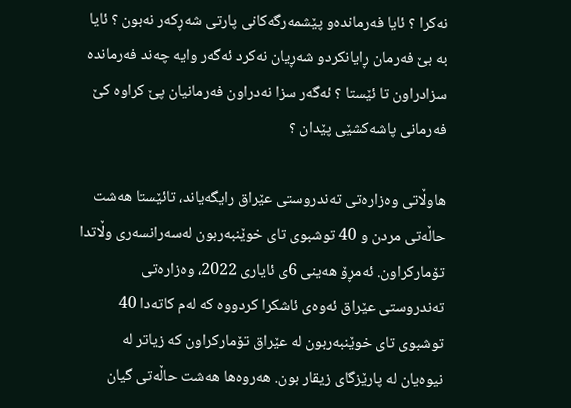نه‌کرا ؟ ئایا فه‌رمانده‌و پێشمه‌رگه‌کانى پارتى شه‌ڕکه‌ر نه‌بون ؟ ئایا به‌ بێ فه‌رمان ڕایانکردو شه‌ڕیان نه‌کرد ئه‌گه‌ر وایه‌ چه‌ند فه‌رمانده‌ سزادراون تا ئێستا ؟ ئه‌گه‌ر سزا نه‌دراون فه‌رمانیان پێ کراوه‌ کێ فه‌رمانى پاشه‌کشێى پێدان ؟

هاوڵاتى وه‌زاره‌تى ته‌ندروستى عێراق رایگه‌یاند، تائێستا هه‌شت حاڵه‌تى مردن و 40 توشبوى تاى خوێنبه‌ربون له‌سه‌رانسه‌رى وڵاتدا تۆمارکراون. ئه‌مڕۆ هه‌ینى 6ى ئایارى 2022، وه‌زاره‌تى ته‌ندروستى عێراق ئه‌وه‌ى ئاشکرا کردووه‌ که‌ له‌م کاته‌دا 40 توشبوى تاى خوێنبه‌ربون له‌ عێراق تۆمارکراون که‌ زیاتر له‌ نیوه‌یان له‌ پارێزگاى زیقار بون. هه‌روه‌ها هه‌شت حاڵه‌تى گیان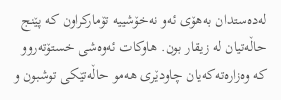له‌ده‌ستدان به‌هۆى ئه‌و نه‌خۆشییه‌ تۆمارکراون که‌ پێنج حاڵه‌تیان له‌ زیقار بون. هاوکات ئه‌وه‌شى خستۆته‌روو که‌ وه‌زاره‌ته‌که‌یان چاودێرى هه‌مو حاڵه‌تێکى توشبون و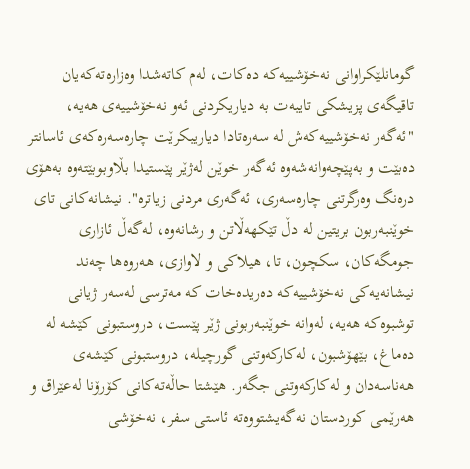گومانلێکراوانى نه‌خۆشییه‌که‌ ده‌کات، له‌م کاته‌شدا وه‌زاره‌ته‌که‌یان تاقیگه‌ى پزیشکى تایبه‌ت به‌ دیاریکردنى ئه‌و نه‌خۆشییه‌ى هه‌یه‌، "ئه‌گه‌ر نه‌خۆشییه‌که‌ش له‌ سه‌ره‌تادا دیاریبکرێت چاره‌سه‌ره‌که‌ى ئاسانتر ده‌بێت و به‌پێچه‌وانه‌شه‌وه‌ ئه‌گه‌ر خوێن له‌ژێر پێستیدا بڵاوبوبێته‌وه‌ به‌هۆى دره‌نگ وه‌رگرتنى چاره‌سه‌ری، ئه‌گه‌رى مردنى زیاتره‌". نیشانه‌کانى تاى خوێنبه‌ربون بریتین له‌ دڵ تێکهه‌ڵاتن و رشانه‌وه‌، له‌گه‌ڵ ئازارى جومگه‌کان، سکچون، تا، هیلاکى و لاوازی، هه‌روه‌ها چه‌ند نیشانه‌یه‌کى نه‌خۆشییه‌که‌ ده‌ریده‌خات که‌ مه‌ترسى له‌سه‌ر ژیانى توشبوه‌که‌ هه‌یه‌، له‌وانه‌ خوێنبه‌ربونى ژێر پێست، دروستبونى کێشه‌ له‌ ده‌ماغ، بێهۆشبون، له‌کارکه‌وتنى گورچیله‌، دروستبونى کێشه‌ى هه‌ناسه‌دان و له‌کارکه‌وتنى جگه‌ر. هێشتا حاڵه‌ته‌کانى کۆرۆنا له‌عێراق و هه‌رێمى کوردستان نه‌گه‌یشتووه‌ته‌ ئاستى سفر، نه‌خۆشى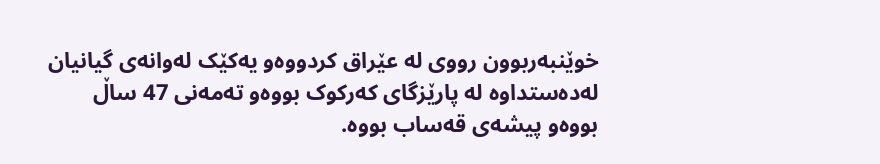خوێنبه‌ربوون رووى له‌ عێراق کردووه‌و یه‌کێک له‌وانه‌ى گیانیان له‌ده‌ستداوه‌ له‌ پارێزگاى که‌رکوک بووه‌و ته‌مه‌نى 47 ساڵ بووه‌و پیشه‌ى قه‌ساب بووه‌.